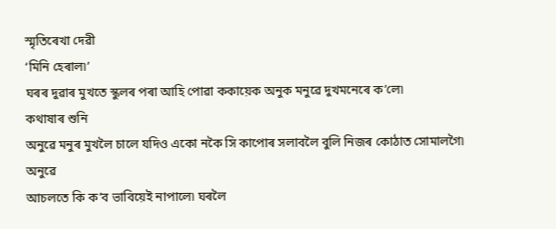স্মৃতিৰেখা দেৱী
‘মিনি হেৰাল৷’
ঘৰৰ দুৱাৰ মুখতে স্কুলৰ পৰা আহি পোৱা ককায়েক অনুক মনুৱে দুখমনেৰে ক’লে৷
কথাষাৰ শুনি
অনুৱে মনুৰ মুখলৈ চালে যদিও একো নকৈ সি কাপোৰ সলাবলৈ বুলি নিজৰ কোঠাত সোমালগৈ৷ অনুৱে
আচলতে কি ক’ব ভাবিয়েই নাপালে৷ ঘৰলৈ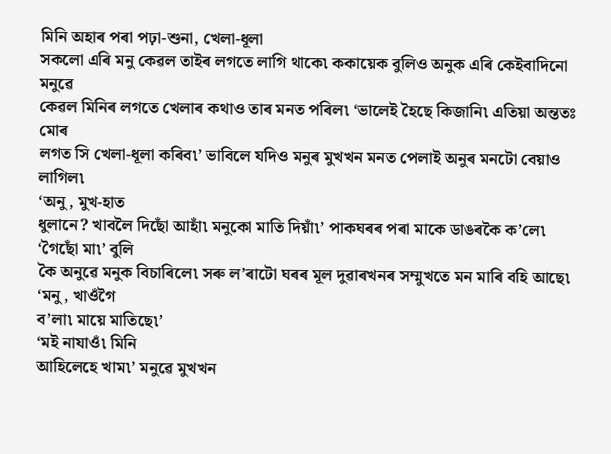মিনি অহাৰ পৰা পঢ়া-শুনা, খেলা-ধূলা
সকলো এৰি মনু কেৱল তাইৰ লগতে লাগি থাকে৷ ককায়েক বুলিও অনুক এৰি কেইবাদিনো মনুৱে
কেৱল মিনিৰ লগতে খেলাৰ কথাও তাৰ মনত পৰিল৷ ‘ভালেই হৈছে কিজানি৷ এতিয়া অন্ততঃ মোৰ
লগত সি খেলা-ধূলা কৰিব৷’ ভাবিলে যদিও মনুৰ মুখখন মনত পেলাই অনুৰ মনটো বেয়াও লাগিল৷
‘অনু, মুখ-হাত
ধুলানে? খাবলৈ দিছোঁ আহাঁ৷ মনুকো মাতি দিয়াঁ৷’ পাকঘৰৰ পৰা মাকে ডাঙৰকৈ ক’লে৷
‘গৈছোঁ মা৷’ বুলি
কৈ অনুৱে মনুক বিচাৰিলে৷ সৰু ল’ৰাটো ঘৰৰ মূল দুৱাৰখনৰ সম্মুখতে মন মাৰি বহি আছে৷
‘মনু, খাওঁগৈ
ব’লা৷ মায়ে মাতিছে৷’
‘মই নাযাওঁ৷ মিনি
আহিলেহে খাম৷’ মনুৱে মুখখন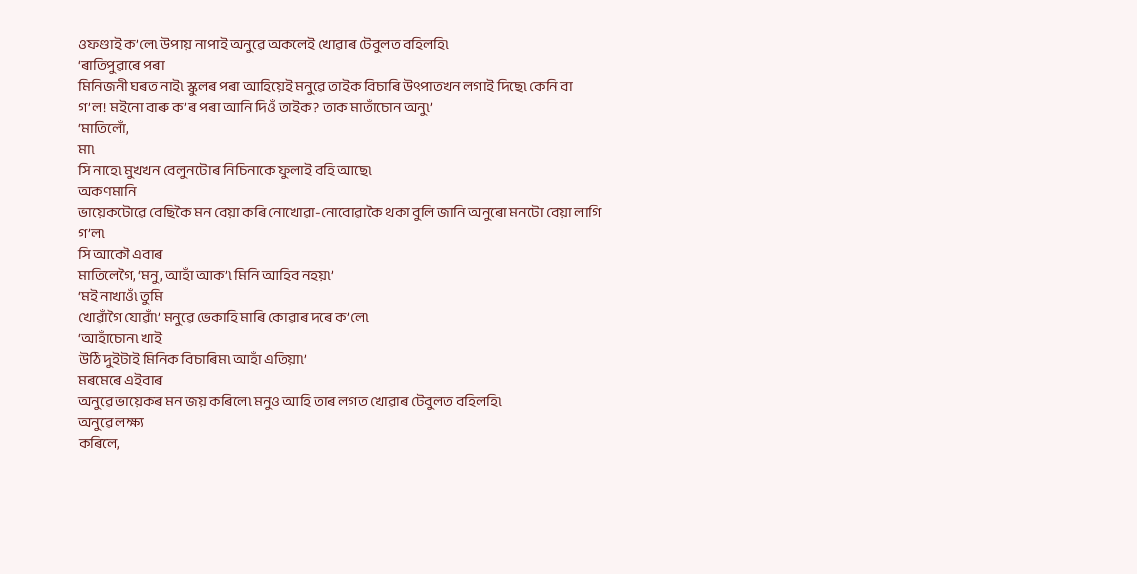ওফণ্ডাই ক’লে৷ উপায় নাপাই অনুৱে অকলেই খোৱাৰ টেবুলত বহিলহি৷
‘ৰাতিপুৱাৰে পৰা
মিনিজনী ঘৰত নাই৷ স্কুলৰ পৰা আহিয়েই মনুৱে তাইক বিচাৰি উৎপাতখন লগাই দিছে৷ কেনি বা
গ’ল! মইনো বাৰু ক’ৰ পৰা আনি দিওঁ তাইক? তাক মাতাঁচোন অনু৷’
‘মাতিলোঁ,
মা৷
সি নাহে৷ মুখখন বেলুনটোৰ নিচিনাকে ফুলাই বহি আছে৷
অকণমানি
ভায়েকটোৱে বেছিকৈ মন বেয়া কৰি নোখোৱা-নোবোৱাকৈ থকা বুলি জানি অনুৰো মনটো বেয়া লাগি
গ’ল৷
সি আকৌ এবাৰ
মাতিলেগৈ, ‘মনু, আহাঁ আক’৷ মিনি আহিব নহয়৷’
‘মই নাখাওঁ৷ তুমি
খোৱাঁগৈ যোৱাঁ৷’ মনুৱে ভেকাহি মাৰি কোৱাৰ দৰে ক’লে৷
‘আহাঁচোন৷ খাই
উঠি দুইটাই মিনিক বিচাৰিম৷ আহাঁ এতিয়া৷’
মৰমেৰে এইবাৰ
অনুৱে ভায়েকৰ মন জয় কৰিলে৷ মনুও আহি তাৰ লগত খোৱাৰ টেবুলত বহিলহি৷
অনুৱে লক্ষ্য
কৰিলে,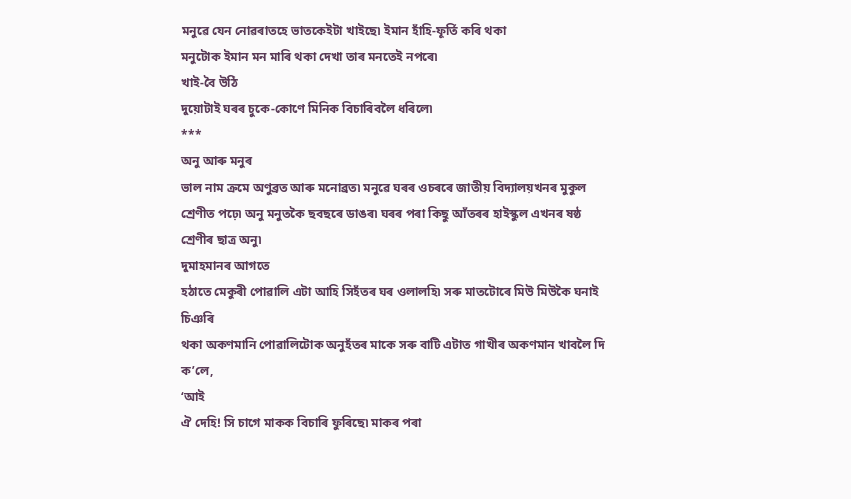মনুৱে যেন নোৱৰাতহে ভাতকেইটা খাইছে৷ ইমান হাঁহি-ফূৰ্তি কৰি থকা
মনুটোক ইমান মন মাৰি থকা দেখা তাৰ মনতেই নপৰে৷
খাই-বৈ উঠি
দুয়োটাই ঘৰৰ চুকে-কোণে মিনিক বিচাৰিবলৈ ধৰিলে৷
***
অনু আৰু মনুৰ
ভাল নাম ক্ৰমে অণুব্ৰত আৰু মনোব্ৰত৷ মনুৱে ঘৰৰ ওচৰৰে জাতীয় বিদ্যালয়খনৰ মুকুল
শ্ৰেণীত পঢ়ে৷ অনু মনুতকৈ ছবছৰে ডাঙৰ৷ ঘৰৰ পৰা কিছু আঁতৰৰ হাইস্কুল এখনৰ ষষ্ঠ
শ্ৰেণীৰ ছাত্ৰ অনু৷
দুমাহমানৰ আগতে
হঠাতে মেকুৰী পোৱালি এটা আহি সিহঁতৰ ঘৰ ওলালহি৷ সৰু মাতটোৰে মিউ মিউকৈ ঘনাই চিঞৰি
থকা অকণমানি পোৱালিটোক অনুহঁতৰ মাকে সৰু বাটি এটাত গাখীৰ অকণমান খাবলৈ দি ক’লে,
‘আই
ঐ দেহি! সি চাগে মাকক বিচাৰি ফুৰিছে৷ মাকৰ পৰা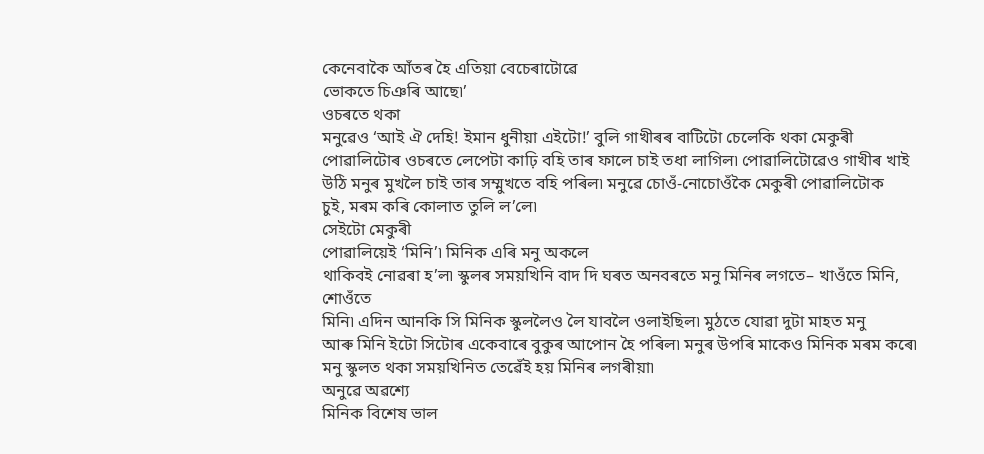কেনেবাকৈ আঁতৰ হৈ এতিয়া বেচেৰাটোৱে
ভোকতে চিঞৰি আছে৷’
ওচৰতে থকা
মনুৱেও ‘আই ঐ দেহি! ইমান ধুনীয়া এইটো!’ বুলি গাখীৰৰ বাটিটো চেলেকি থকা মেকুৰী
পোৱালিটোৰ ওচৰতে লেপেটা কাঢ়ি বহি তাৰ ফালে চাই তধা লাগিল৷ পোৱালিটোৱেও গাখীৰ খাই
উঠি মনুৰ মুখলৈ চাই তাৰ সম্মুখতে বহি পৰিল৷ মনুৱে চোওঁ-নোচোওঁকৈ মেকুৰী পোৱালিটোক
চুই, মৰম কৰি কোলাত তুলি ল’লে৷
সেইটো মেকুৰী
পোৱালিয়েই ‘মিনি’৷ মিনিক এৰি মনু অকলে
থাকিবই নোৱৰা হ’ল৷ স্কুলৰ সময়খিনি বাদ দি ঘৰত অনবৰতে মনু মিনিৰ লগতে– খাওঁতে মিনি,
শোওঁতে
মিনি৷ এদিন আনকি সি মিনিক স্কুললৈও লৈ যাবলৈ ওলাইছিল৷ মুঠতে যোৱা দুটা মাহত মনু
আৰু মিনি ইটো সিটোৰ একেবাৰে বুকুৰ আপোন হৈ পৰিল৷ মনুৰ উপৰি মাকেও মিনিক মৰম কৰে৷
মনু স্কুলত থকা সময়খিনিত তেৱেঁই হয় মিনিৰ লগৰীয়া৷
অনুৱে অৱশ্যে
মিনিক বিশেষ ভাল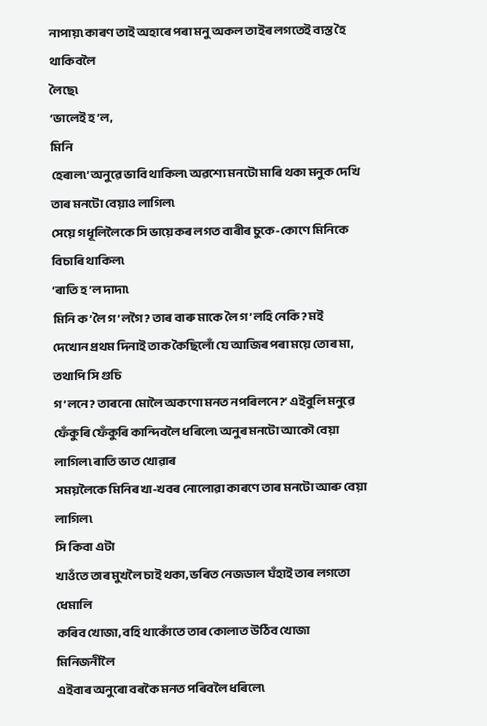নাপায়৷ কাৰণ তাই অহাৰে পৰা মনু অকল তাইৰ লগতেই ব্যস্ত হৈ থাকিবলৈ
লৈছে৷
‘ভালেই হ’ল,
মিনি
হেৰাল৷’ অনুৱে ভাবি থাকিল৷ অৱশ্যে মনটো মাৰি থকা মনুক দেখি তাৰ মনটো বেয়াও লাগিল৷
সেয়ে গধূলিলৈকে সি ভায়েকৰ লগত বাৰীৰ চুকে-কোণে মিনিকে বিচাৰি থাকিল৷
‘ৰাতি হ’ল দাদা৷
মিনি ক’লৈ গ’লগৈ? তাৰ বাৰু মাকে লৈ গ’লহি নেকি? মই
দেখোন প্ৰথম দিনাই তাক কৈছিলোঁ যে আজিৰ পৰা ময়ে তোৰ মা, তথাপি সি গুচি
গ’লনে? তাৰনো মোলৈ অকণো মনত নপৰিলনে?’ এইবুলি মনুৱে
ফেঁকুৰি ফেঁকুৰি কান্দিবলৈ ধৰিলে৷ অনুৰ মনটো আকৌ বেয়া লাগিল৷ ৰাতি ভাত খোৱাৰ
সময়লৈকে মিনিৰ খা-খবৰ নোলোৱা কাৰণে তাৰ মনটো আৰু বেয়া লাগিল৷
সি কিবা এটা
খাওঁতে তাৰ মুখলৈ চাই থকা, ভৰিত নেজডাল ঘঁহাই তাৰ লগতো ধেমালি
কৰিব খোজা, বহি থাকোঁতে তাৰ কোলাত উঠিব খোজা মিনিজনীলৈ
এইবাৰ অনুৰো বৰকৈ মনত পৰিবলৈ ধৰিলে৷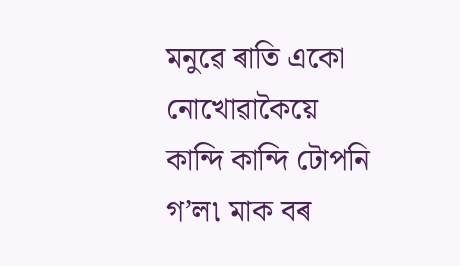মনুৱে ৰাতি একো
নোখোৱাকৈয়ে কান্দি কান্দি টোপনি গ’ল৷ মাক বৰ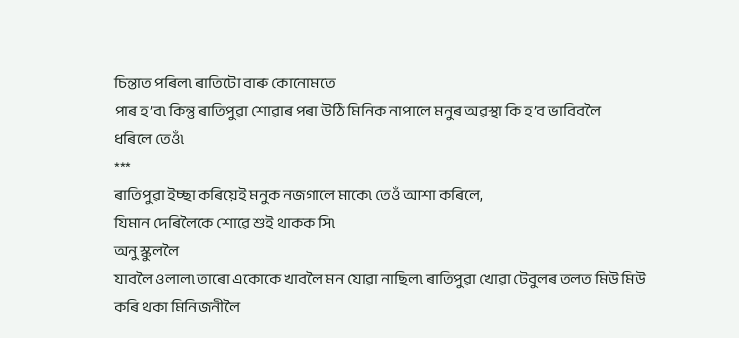চিন্তাত পৰিল৷ ৰাতিটো বাৰু কোনোমতে
পাৰ হ’ব৷ কিন্তু ৰাতিপুৱা শোৱাৰ পৰা উঠি মিনিক নাপালে মনুৰ অৱস্থা কি হ’ব ভাবিবলৈ
ধৰিলে তেওঁ৷
***
ৰাতিপুৱা ইচ্ছা কৰিয়েই মনুক নজগালে মাকে৷ তেওঁ আশা কৰিলে,
যিমান দেৰিলৈকে শোৱে শুই থাকক সি৷
অনু স্কুললৈ
যাবলৈ ওলাল৷ তাৰো একোকে খাবলৈ মন যোৱা নাছিল৷ ৰাতিপুৱা খোৱা টেবুলৰ তলত মিউ মিউ
কৰি থকা মিনিজনীলৈ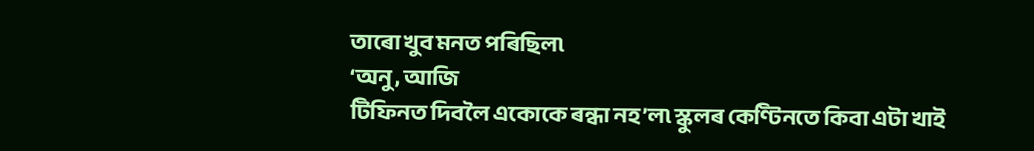তাৰো খুব মনত পৰিছিল৷
‘অনু, আজি
টিফিনত দিবলৈ একোকে ৰন্ধা নহ’ল৷ স্কুলৰ কেণ্টিনতে কিবা এটা খাই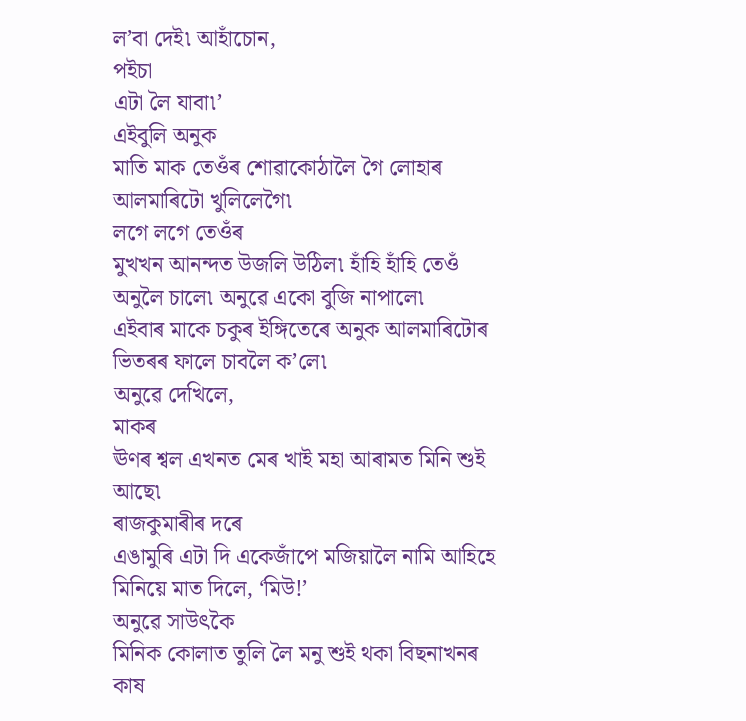ল’বা দেই৷ আহাঁচোন,
পইচা
এটা লৈ যাবা৷’
এইবুলি অনুক
মাতি মাক তেওঁৰ শোৱাকোঠালৈ গৈ লোহাৰ আলমাৰিটো খুলিলেগৈ৷
লগে লগে তেওঁৰ
মুখখন আনন্দত উজলি উঠিল৷ হাঁহি হাঁহি তেওঁ অনুলৈ চালে৷ অনুৱে একো বুজি নাপালে৷
এইবাৰ মাকে চকুৰ ইঙ্গিতেৰে অনুক আলমাৰিটোৰ ভিতৰৰ ফালে চাবলৈ ক’লে৷
অনুৱে দেখিলে,
মাকৰ
ঊণৰ শ্বল এখনত মেৰ খাই মহা আৰামত মিনি শুই আছে৷
ৰাজকুমাৰীৰ দৰে
এঙামুৰি এটা দি একেজাঁপে মজিয়ালৈ নামি আহিহে মিনিয়ে মাত দিলে, ‘মিউ!’
অনুৱে সাউৎকৈ
মিনিক কোলাত তুলি লৈ মনু শুই থকা বিছনাখনৰ কাষ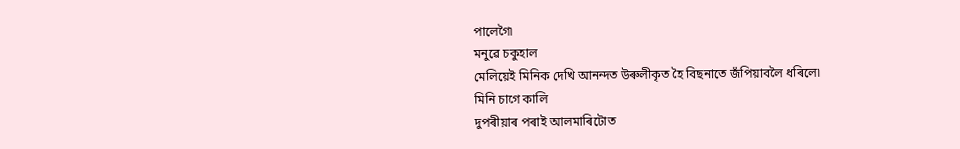পালেগৈ৷
মনুৱে চকুহাল
মেলিয়েই মিনিক দেখি আনন্দত উৰুলীকৃত হৈ বিছনাতে জঁপিয়াবলৈ ধৰিলে৷
মিনি চাগে কালি
দুপৰীয়াৰ পৰাই আলমাৰিটোত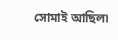সোমাই আছিল৷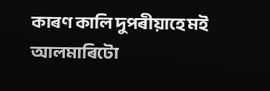কাৰণ কালি দুপৰীয়াহে মই আলমাৰিটো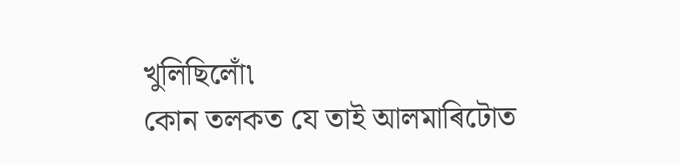খুলিছিলোঁ৷
কোন তলকত যে তাই আলমাৰিটোত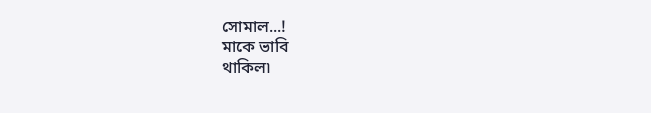সোমাল...!
মাকে ভাবি
থাকিল৷